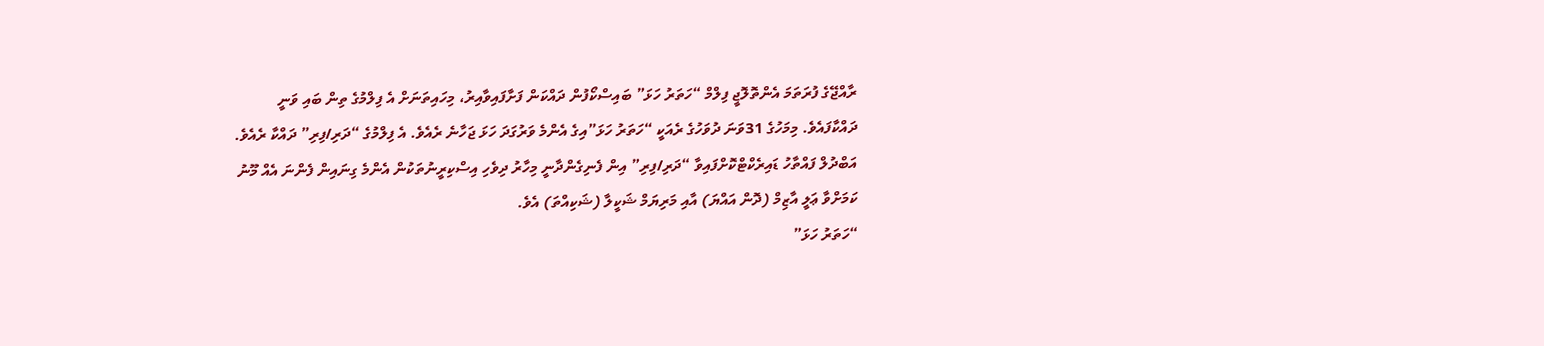ރާއްޖޭގެ ފުރަތަމަ އެންތޮލޮޖީ ފިލްމް “ހަތަރު ހަޅަ” ބައިސްކޯފުން ދައްކަން ފަށާފައިވާއިރު، މިހައިތަނަށް އެ ފިލްމުގެ ތިން ބައި ވަނީ ދައްކާފައެވެ. މިމަހުގެ 31ވަނަ ދުވަހުގެ ރެއަކީ “ހަތަރު ހަޅަ”އިގެ އެންމެ ވަރުގަދަ ހަޅަ ޖަހާނެ ރެއެވެ. އެ ފިލްމުގެ “ދަރި/ފިރި” ދައްކާ ރެއެވެ.
އަބްދުލް ފައްތާހު ޑައިރެކްޓްކޮށްފައިވާ “ދަރި/ފިރި” އިން ފެނިގެންދާނީ މިހާރު ދިވެހި އިސްކިރީނުތަކުން އެންމެ ގިނައިން ފެންނަ އެއް މޫނު ކަމަށްވާ ޢަލީ އާޒިމް (ދޮން އައްޔަ) އާއި މަރިޔަމް ޝަކީލާ (ޝަކިއްތަ) އެވެ.
“ހަތަރު ހަޅަ”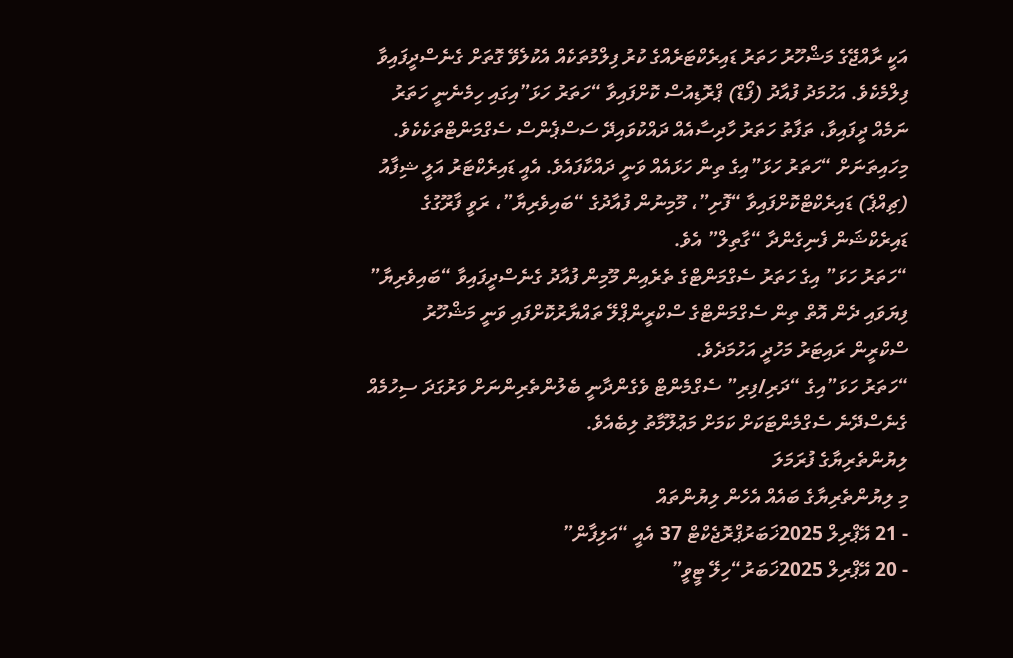އަކީ ރާއްޖޭގެ މަޝްހޫރު ހަތަރު ޑައިރެކްޓަރެއްގެ ކުރު ފިލްމުތަކެއް އެކުލެވޭ ގޮތަށް ގެނެސްދީފައިވާ ފިލްމެކެވެ. އަހުމަދު ފުއާދު (ފޯޑް) ޕްރޮޑިއުސް ކޮށްފައިވާ “ހަތަރު ހަޅަ”އިގައި ހިމެނެނީ ހަތަރު ނަމެއް ދީފައިވާ، ތަފާތު ހަތަރު ހާދިސާއެއް ދައްކުވައިދޭ ސަސްޕެންސް ސެގްމަންޓްތަކެކެވެ.
މިހައިތަނަށް “ހަތަރު ހަޅަ”އިގެ ތިން ހަޅައެއް ވަނީ ދައްކާފައެވެ. އެއީ ޑައިރެކްޓަރު އަލީ ޝިފާއު (ޗިއްޕެ) ޑައިރެކްޓްކޮށްފައިވާ “ފޮށި”، މޫމިނުން ފުއާދުގެ “ބައިވެރިޔާ”، ރަވީ ފާރޫގުގެ ޑައިރެކްޝަން ފެނިގެންދާ “ގާތިލް” އެވެ.
“ހަތަރު ހަޅަ” އިގެ ހަތަރު ސެގްމަންޓްގެ ތެރެއިން މޫމިން ފުއާދު ގެނެސްދީފައިވާ “ބައިވެރިޔާ” ފިޔަވައި ދެން އޮތް ތިން ސެގްމަންޓްގެ ސްކްރީންޕްލޭ ތައްޔާރުކޮށްފައި ވަނީ މަޝްހޫރު ސްކްރީން ރައިޓަރު މަހުދީ އަހުމަދެވެ.
“ހަތަރު ހަޅަ”އިގެ “ދަރި/ފިރި” ސެގްމެންޓް ވެގެންދާނީ ބެލުންތެރިންނަށް ވަރުގަދަ ސިހުމެއް ގެނެސްދޭނެ ސެގްމެންޓަކަށް ކަމަށް މަޢުލޫމާތު ލިބެއެވެ.
ލިޔުންތެރިޔާގެ ފުރަމަލަ
މި ލިޔުންތެރިޔާގެ ބައެއް އެހެން ލިޔުންތައް
- 21 އޭޕްރިލް 2025ޚަބަރުޕްރޮޖެކްޓް 37 އެއީ “އަލިފާން”
- 20 އޭޕްރިލް 2025ޚަބަރު“ހިލޭ ޓީވީ”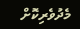މެދުވެރިކޮށް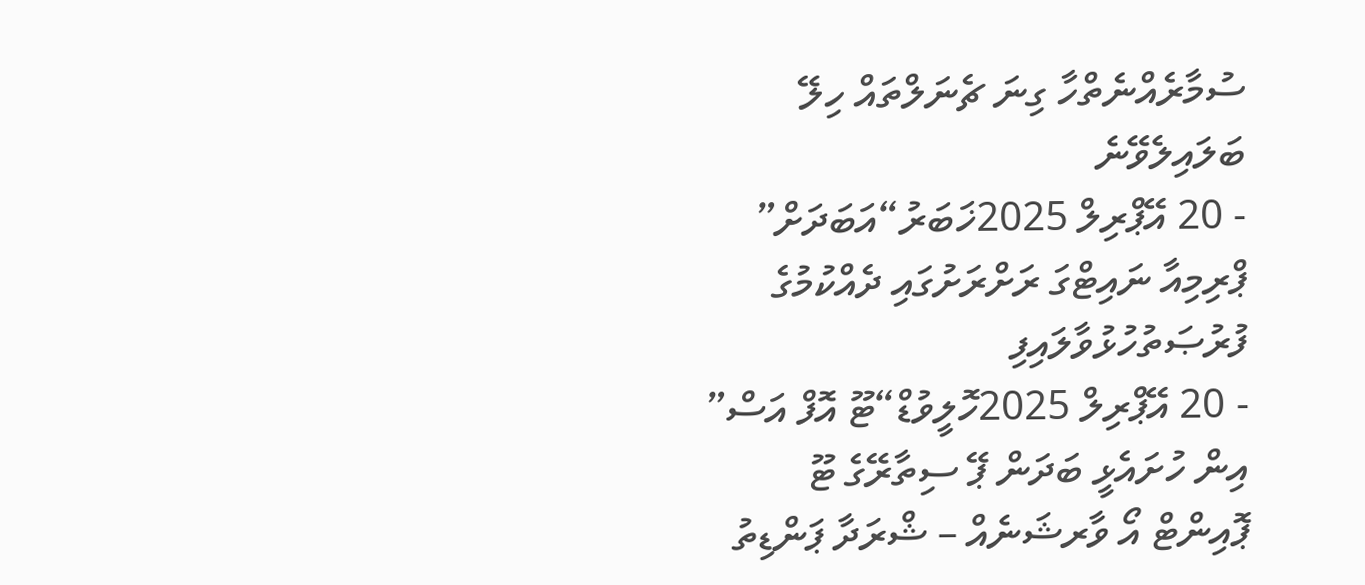ސުމާރެއްނެތްހާ ގިނަ ޗެނަލްތައް ހިލޭ ބަލައިލެވޭނެ
- 20 އޭޕްރިލް 2025ޚަބަރު“އަބަދަށް” ޕްރިމިއާ ނައިޓްގަ ރަށްރަށުގައި ދެއްކުމުގެ ފުރުޞަތުހުޅުވާލައިފި
- 20 އޭޕްރިލް 2025ހޮލީވުޑް“ޓޫ އޮފް އަސް” އިން ހުށައެޅީ ބަދަން ޕޭ ސިތާރޭގެ ޓޫ ޕޮއިންޓް އޯ ވާރޝަނެއް – ޝްރަދާ ޕަންޑިތު